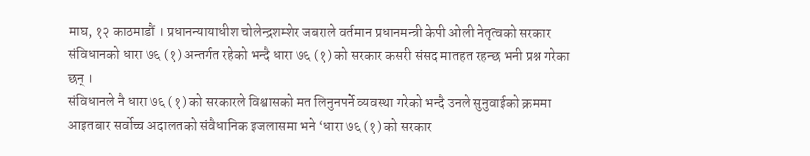माघ, १२ काठमाडौं । प्रधानन्यायाधीश चोलेन्द्रशम्शेर जबराले वर्तमान प्रधानमन्त्री केपी ओली नेतृत्वको सरकार संविधानको धारा ७६ (१) अन्तर्गत रहेको भन्दै धारा ७६ (१) को सरकार कसरी संसद मातहत रहन्छ भनी प्रश्न गरेका छन् ।
संविधानले नै धारा ७६ (१) को सरकारले विश्वासको मत लिनुनपर्ने व्यवस्था गरेको भन्दै उनले सुनुवाईको क्रममा आइतबार सर्वोच्च अदालतको संवैधानिक इजलासमा भने ‘धारा ७६ (१) को सरकार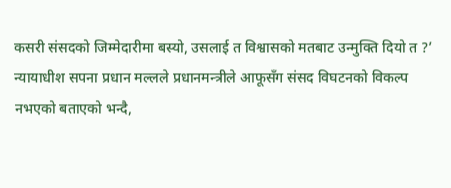कसरी संसदको जिम्मेदारीमा बस्यो, उसलाई त विश्वासको मतबाट उन्मुक्ति दियो त ?’
न्यायाधीश सपना प्रधान मल्लले प्रधानमन्त्रीले आफूसँग संसद विघटनको विकल्प नभएको बताएको भन्दै,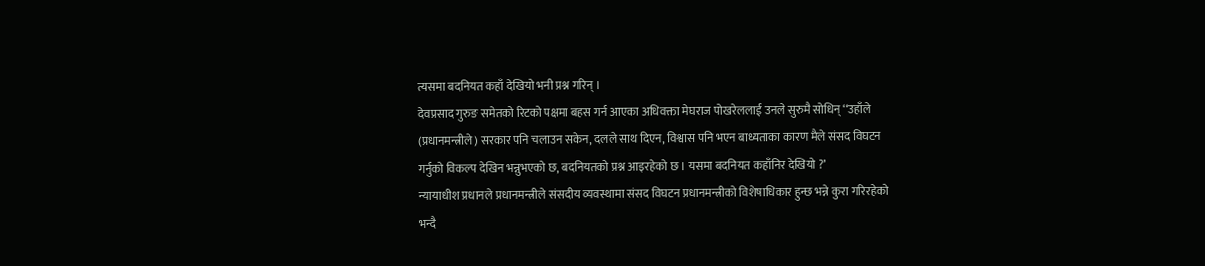त्यसमा बदनियत कहाँ देखियो भनी प्रश्न गरिन् ।
देवप्रसाद गुरुङ समेतको रिटको पक्षमा बहस गर्न आएका अधिवक्ता मेघराज पोखरेललाई उनले सुरुमै सोधिन् ‘‘उहाँले (प्रधानमन्त्रीले) सरकार पनि चलाउन सकेन, दलले साथ दिएन, विश्वास पनि भएन बाध्यताका कारण मैले संसद विघटन गर्नुको विकल्प देखिन भन्नुभएको छ, बदनियतको प्रश्न आइरहेको छ । यसमा बदनियत कहाँनिर देखियो ?’
न्यायाधीश प्रधानले प्रधानमन्त्रीले संसदीय व्यवस्थामा संसद विघटन प्रधानमन्त्रीको विशेषाधिकार हुन्छ भन्ने कुरा गरिरहेको भन्दै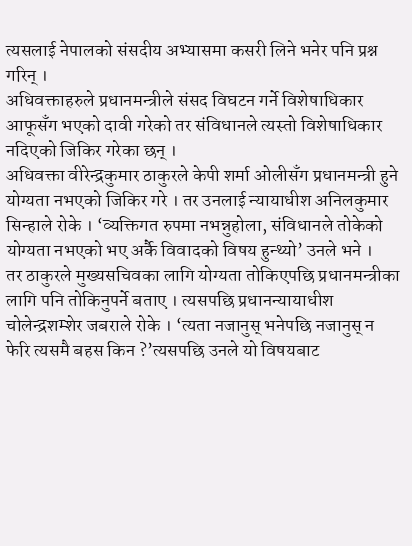त्यसलाई नेपालको संसदीय अभ्यासमा कसरी लिने भनेर पनि प्रश्न गरिन् ।
अधिवक्ताहरुले प्रधानमन्त्रीले संसद विघटन गर्ने विशेषाधिकार आफूसँग भएको दावी गरेको तर संविधानले त्यस्तो विशेषाधिकार नदिएको जिकिर गरेका छन् ।
अधिवक्ता वीरेन्द्रकुमार ठाकुरले केपी शर्मा ओलीसँग प्रधानमन्त्री हुने योग्यता नभएको जिकिर गरे । तर उनलाई न्यायाधीश अनिलकुमार सिन्हाले रोके । ‘व्यक्तिगत रुपमा नभन्नुहोला, संविधानले तोकेको योग्यता नभएको भए अर्कै विवादको विषय हुन्थ्यो’ उनले भने ।
तर ठाकुरले मुख्यसचिवका लागि योग्यता तोकिएपछि प्रधानमन्त्रीका लागि पनि तोकिनुपर्ने बताए । त्यसपछि प्रधानन्यायाधीश चोलेन्द्रशम्शेर जबराले रोके । ‘त्यता नजानुस् भनेपछि नजानुस् न फेरि त्यसमै बहस किन ?’त्यसपछि उनले यो विषयबाट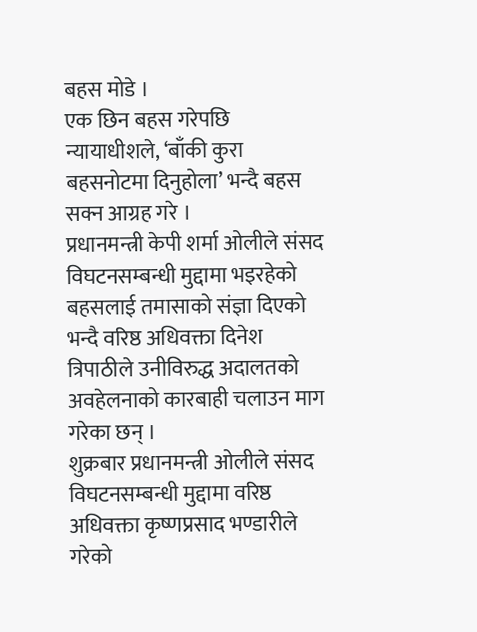बहस मोडे ।
एक छिन बहस गरेपछि न्यायाधीशले, ‘बाँकी कुरा बहसनोटमा दिनुहोला’ भन्दै बहस सक्न आग्रह गरे ।
प्रधानमन्त्री केपी शर्मा ओलीले संसद विघटनसम्बन्धी मुद्दामा भइरहेको बहसलाई तमासाको संज्ञा दिएको भन्दै वरिष्ठ अधिवक्ता दिनेश त्रिपाठीले उनीविरुद्ध अदालतको अवहेलनाको कारबाही चलाउन माग गरेका छन् ।
शुक्रबार प्रधानमन्त्री ओलीले संसद विघटनसम्बन्धी मुद्दामा वरिष्ठ अधिवक्ता कृष्णप्रसाद भण्डारीले गरेको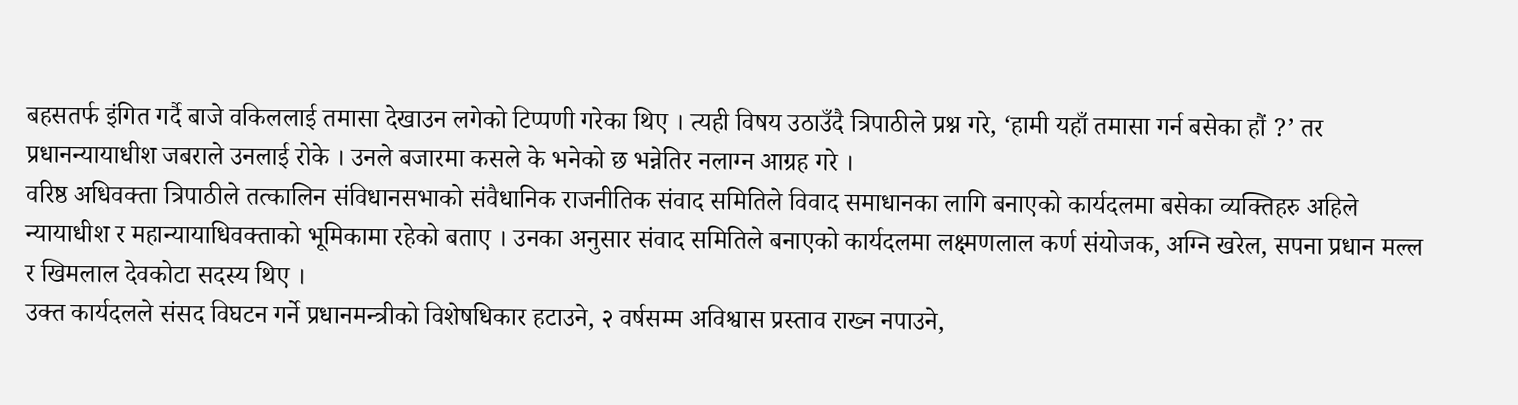बहसतर्फ इंगित गर्दै बाजे वकिललाई तमासा देखाउन लगेको टिप्पणी गरेका थिए । त्यही विषय उठाउँदै त्रिपाठीले प्रश्न गरे, ‘हामी यहाँ तमासा गर्न बसेका हौं ?’ तर प्रधानन्यायाधीश जबराले उनलाई रोके । उनले बजारमा कसले के भनेको छ भन्नेतिर नलाग्न आग्रह गरे ।
वरिष्ठ अधिवक्ता त्रिपाठीले तत्कालिन संविधानसभाको संवैधानिक राजनीतिक संवाद समितिले विवाद समाधानका लागि बनाएको कार्यदलमा बसेका व्यक्तिहरु अहिले न्यायाधीश र महान्यायाधिवक्ताको भूमिकामा रहेको बताए । उनका अनुसार संवाद समितिले बनाएको कार्यदलमा लक्ष्मणलाल कर्ण संयोजक, अग्नि खरेल, सपना प्रधान मल्ल र खिमलाल देवकोटा सदस्य थिए ।
उक्त कार्यदलले संसद विघटन गर्ने प्रधानमन्त्रीको विशेषधिकार हटाउने, २ वर्षसम्म अविश्वास प्रस्ताव राख्न नपाउने,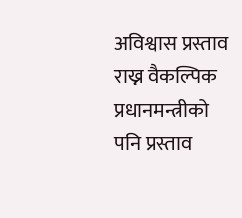अविश्वास प्रस्ताव राख्न वैकल्पिक प्रधानमन्त्रीको पनि प्रस्ताव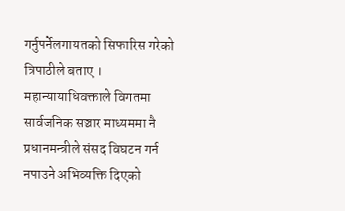गर्नुपर्नेलगायतको सिफारिस गरेको त्रिपाठीले बताए । महान्यायाधिवक्ताले विगतमा सार्वजनिक सञ्चार माध्यममा नै प्रधानमन्त्रीले संसद विघटन गर्न नपाउने अभिव्यक्ति दिएको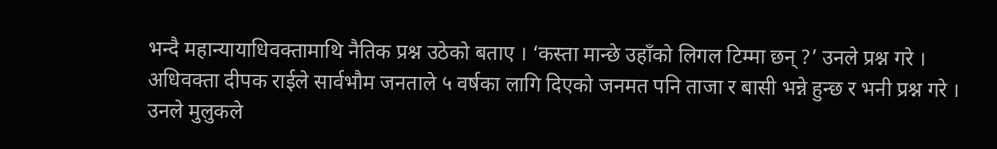भन्दै महान्यायाधिवक्तामाथि नैतिक प्रश्न उठेको बताए । ‘कस्ता मान्छे उहाँको लिगल टिम्मा छन् ?’ उनले प्रश्न गरे ।
अधिवक्ता दीपक राईले सार्वभौम जनताले ५ वर्षका लागि दिएको जनमत पनि ताजा र बासी भन्ने हुन्छ र भनी प्रश्न गरे । उनले मुलुकले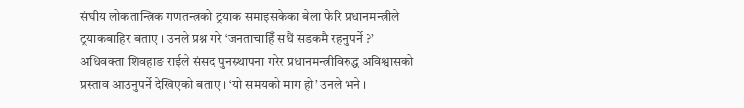संघीय लोकतान्त्रिक गणतन्त्रको ट्रयाक समाइसकेका बेला फेरि प्रधानमन्त्रीले ट्रयाकबाहिर बताए । उनले प्रश्न गरे ‘जनताचाहिँ सधैं सडकमै रहनुपर्ने ?’
अधिवक्ता शिवहाङ राईले संसद पुनस्र्थापना गरेर प्रधानमन्त्रीविरुद्ध अविश्वासको प्रस्ताव आउनुपर्ने देखिएको बताए । ‘यो समयको माग हो’ उनले भने ।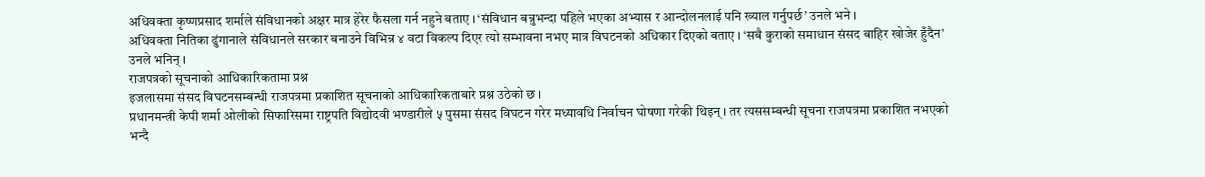अधिवक्ता कृष्णप्रसाद शर्माले संविधानको अक्षर मात्र हेरेर फैसला गर्न नहुने बताए । ‘संविधान बन्नुभन्दा पहिले भएका अभ्यास र आन्दोलनलाई पनि ख्याल गर्नुपर्छ’ उनले भने ।
अधिवक्ता नितिका ढुंगानाले संविधानले सरकार बनाउने विभिन्न ४ वटा विकल्प दिएर त्यो सम्भावना नभए मात्र विघटनको अधिकार दिएको बताए । ‘सबै कुराको समाधान संसद बाहिर खोजेर हुँदैन’ उनले भनिन् ।
राजपत्रको सूचनाको आधिकारिकतामा प्रश्न
इजलासमा संसद विघटनसम्बन्धी राजपत्रमा प्रकाशित सूचनाको आधिकारिकताबारे प्रश्न उठेको छ ।
प्रधानमन्त्री केपी शर्मा ओलीको सिफारिसमा राष्ट्रपति विद्योदवी भण्डारीले ५ पुसमा संसद विघटन गरेर मध्यावधि निर्वाचन घोषणा गरेकी थिइन् । तर त्यससम्बन्धी सूचना राजपत्रमा प्रकाशित नभएको भन्दै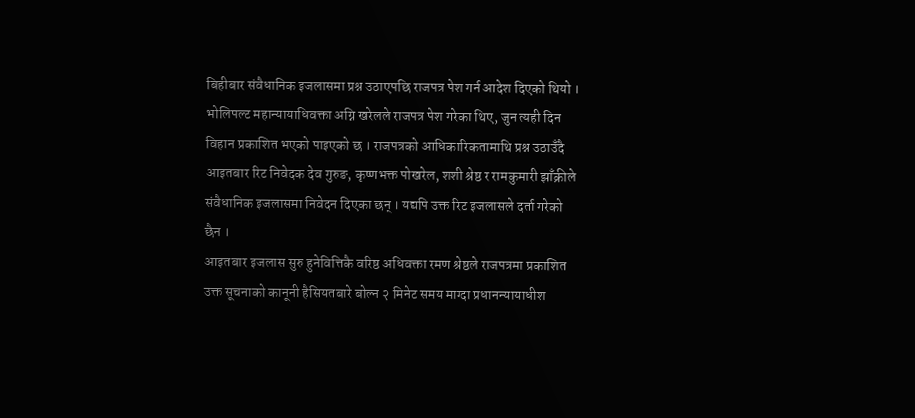बिहीबार संवैधानिक इजलासमा प्रश्न उठाएपछि राजपत्र पेश गर्न आदेश दिएको थियो ।
भोलिपल्ट महान्यायाधिवक्ता अग्नि खरेलले राजपत्र पेश गरेका थिए, जुन त्यही दिन विहान प्रकाशित भएको पाइएको छ । राजपत्रको आधिकारिकतामाथि प्रश्न उठाउँदै आइतबार रिट निवेदक देव गुरुङ, कृष्णभक्त पोखरेल, शशी श्रेष्ठ र रामकुमारी झाँक्रीले संवैधानिक इजलासमा निवेदन दिएका छन् । यद्यपि उक्त रिट इजलासले दर्ता गरेको छैन ।
आइतबार इजलास सुरु हुनेवित्तिकै वरिष्ठ अधिवक्ता रमण श्रेष्ठले राजपत्रमा प्रकाशित उक्त सूचनाको कानूनी हैसियतबारे बोल्न २ मिनेट समय माग्दा प्रधानन्यायाधीश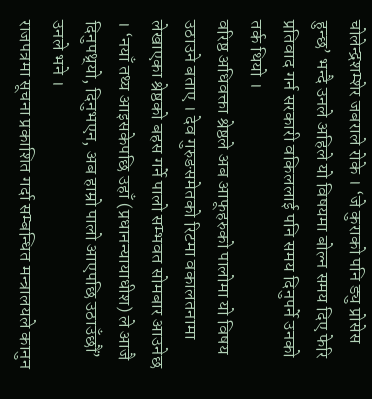चोलेन्द्रशम्शेर जबराले रोके । ‘जे कुराको पनि ड्यु प्रोसेस हुन्छ’ भन्दै उनले अहिले यो विषयमा बोल्न समय दिए फेरि प्रतिवाद गर्न सरकारी वकिललाई पनि समय दिनुपर्ने उनको तर्क थियो ।
वरिष्ठ अधिवक्ता श्रेष्ठले अब आफूहरुको पालोमा यो विषय उठाउने बताए । देव गुरुङसमेतको रिटमा वकालतनामा लेखाएका श्रेष्ठको बहस गर्ने पालो सम्भवत सोमबार आउनेछ । ‘नयाँ तथ्य आइसकेपछि उहाँ (प्रधानन्यायाधीश) ले आजै दिनुपथ्र्यो, दिनुभएन, अब हाम्रो पालो आएपछि उठाउँछौं’ उनले भने ।
राजपत्रमा सूचना प्रकाशित गर्दा सम्बन्धित मन्त्रालयले कानुन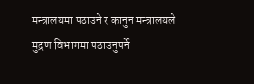मन्त्रालयमा पठाउने र कानुन मन्त्रालयले मुद्रण विभागमा पठाउनुपर्ने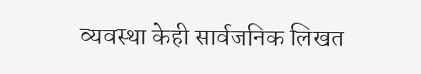व्यवस्था केही सार्वजनिक लिखत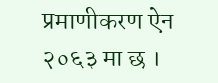प्रमाणीकरण ऐन २०६३ मा छ ।